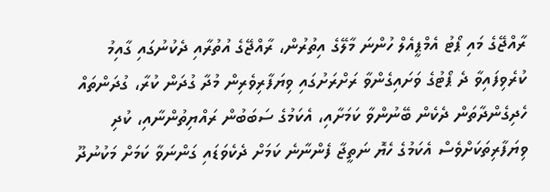ރާއްޖޭގެ މައި ޕޯޓު އެމްޕީއެލް ހުންނަ މާލޭގެ އިތުރުން، ރާއްޖޭގެ އުތުރާއި ދެކުނުގައި ގާއިމު ކުރެވިފައިވާ ދެ ޕޯޓުގެ ވަށައިގެންވާ ރަށްރަށުގައި ވިޔަފާރިވެރިން މުދާ ގުދަން ކުރާ، ގުދަންތައް ހެދިގެންދާތަން ދެކެން ބޭނުންވާ ކަމަށާއި، އެކަމުގެ ސަބަބުން ރައްޔިތުންނާއި، ކުދި ވިޔަފާރިތަކަށްވެސް އެކަމުގެ ހެޔޮ ނަތީޖާ ފެންނާނެ ކަމަށް ދެކެވަޑައި ގަންނަވާ ކަމަށް މަކުނުދޫ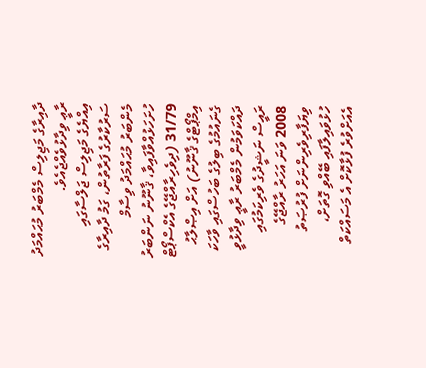ދާއިރާގެ މަޖިލިސް މެމްބަރު މުޙައްމަދު ރާޢީ ވިދާޅުވެއްޖެއެވެ.
އިއްޔެގެ މަޖިލިސް ޖަލްސާގައި ސަރުކާރުގެ ފަރާތުން، ގަމު ދާއިރާގެ މެންބަރު މުޙައްމަދު ވިސާމް ހުށަހަޅުއްވާފައިވާ، ޤާނޫނު ނަންބަރު 31/79 (ދިވެހިރާއްޖޭގެ އެކްސްޕޯޓް އިމްޕޯޓްގެ ޤާނޫނު) އަށް އިޞްލާޙު ގެނައުމުގެ ބިލުގެ ބަހުސްގައި ވާހަކަ ދައްކަވަމުން މެމްބަރު ރާޢީ ވިދާޅުވީ ރައީސް ނަޝީދުގެ ވެރިކަމުގައި 2008 ވަނަ އަހަރު ރާއްޖޭގެ ވިޔަފާރިވެރިންނަށް ފުރުޞަތު ހުޅުވައިލާފައި ބޭއްވި ގޮތަށް، އެއަށްވުރެ ފުޅާކޮށް އެ މަސައްކަތް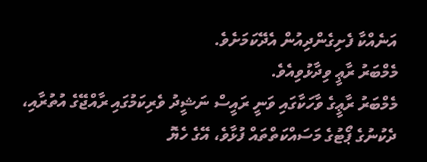އަނެއްކާ ފެށިގެންދިއުން އެދޭކަމަށެވެ.
މެމްބަރު ރާޢީ ވިދާޅުވިއެވެ.
މެމްބަރު ރާޢީގެ ވާހަކާގައި ވަނީ ރައީސް ނަޝީދު ވެރިކަމުގައި ރާއްޖޭގެ އުތުރާއި، ދެކުނުގެ ޕޯޓުގެ މަސައްކަތްތައް ފުޅާވެ، އޭގެ ހެޔޮ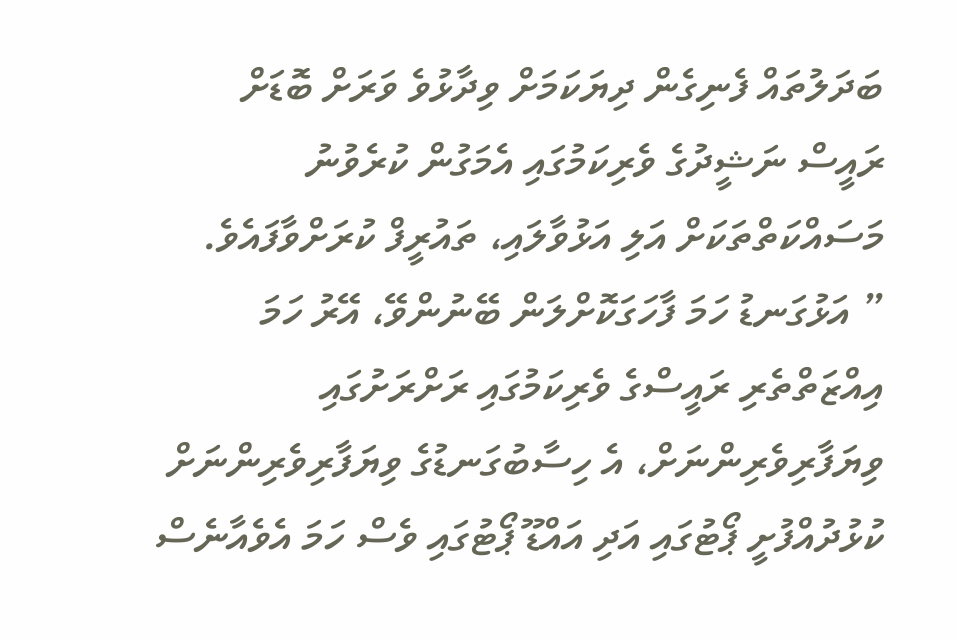ބަދަލުތައް ފެނިގެން ދިޔަކަމަށް ވިދާޅުވެ ވަރަށް ބޮޑަށް ރައީސް ނަޝީދުގެ ވެރިކަމުގައި އެމަގުން ކުރެވުނު މަސައްކަތްތަކަށް އަލި އަޅުވާލައި، ތައުރީފް ކުރަށްވާފައެވެ.
” އަޅުގަނޑު ހަމަ ފާހަގަކޮށްލަން ބޭނުންވޭ، އޭރު ހަމަ އިއްޒަތްތެރި ރައީސްގެ ވެރިކަމުގައި ރަށްރަށުގައި ވިޔަފާރިވެރިންނަށް، އެ ހިސާބުގަނޑުގެ ވިޔަފާރިވެރިންނަށް ކުޅުދުއްފުށީ ޕޯޓުގައި އަދި އައްޑޫ ޕޯޓުގައި ވެސް ހަމަ އެވެއާނެސް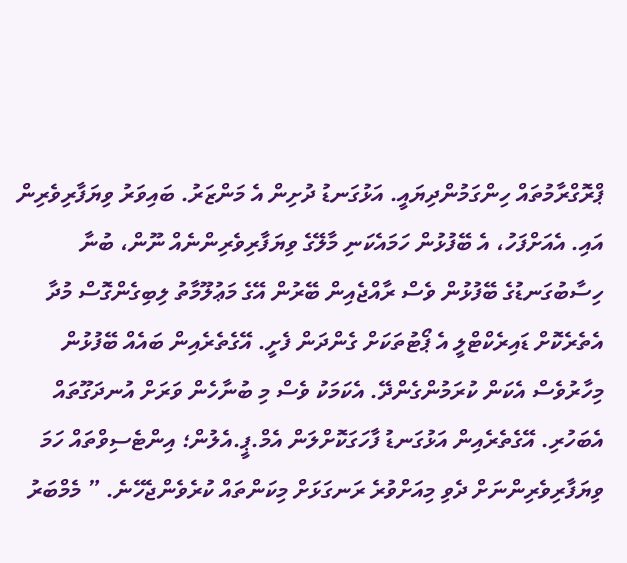ޕްރޮގްރާމުތައް ހިންގަމުންދިޔައީ. އަޅުގަނޑު ދުށިން އެ މަންޒަރު. ބައިވަރު ވިޔަފާރިވެރިން އައި. އެއަށްފަހު، އެ ބޭފުޅުން ހަމައެކަނި މާލޭގެ ވިޔަފާރިވެރިންނެއް ނޫން، ބުނާ ހިސާބުގަނޑުގެ ބޭފުޅުން ވެސް ރާއްޖެއިން ބޭރުން އޭގެ މަޢުލޫމާތު ލިބިގެންގޮސް މުދާ އެތެރެކޮށް ޑައިރެކްޓްލީ އެ ޕޯޓުތަކަށް ގެންދަން ފެށީ. އޭގެތެރެއިން ބައެއް ބޭފުޅުން މިހާރުވެސް އެކަން ކުރަމުންގެންދޭ. އެކަމަކު ވެސް މި ބުނާހެން ވަރަށް އުނދަގޫތައް އެބަހުރި. އޭގެތެރެއިން އަޅުގަނޑު ފާހަގަކޮށްލަން އެމް.ޕީ.އެލުން؛ އިންޓެސިވްތައް ހަމަ ވިޔަފާރިވެރިންނަށް ދެވި މިއަށްވުރެ ރަނގަޅަށް މިކަންތައް ކުރެވެންޖެހޭނެ. ” މެމްބަރު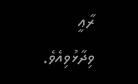ރާޢީ ވިދާޅުވިއެވެ.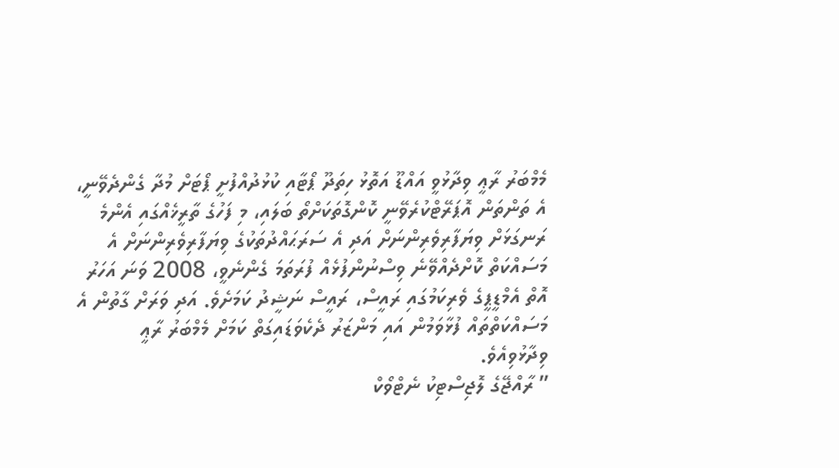މެމްބަރު ރާޢީ ވިދާޅުވީ އައްޑޫ އަތޮޅު ހިތަދޫ ޕޯޓާއި ކުޅުދުއްފުށީ ޕޯޓަށް މުދާ ގެންދެވޭނީ، އެ ތަންތަން އޮޕަރޭޓްކުރެވޭނީ ކޮންގޮތަކަށްތޯ ބަލައި، މި ފަހުގެ ތާރީޚެއްގައި އެންމެ ރަނގަޅަށް ވިޔަފާރިވެރިންނަށް އަދި އެ ސަރަޙައްދުތަކުގެ ވިޔަފާރިވެރިންނަށް އެ މަސައްކަތް ކޮށްދެއްވޭނެ ވިސްނުންފުޅެއް ފުރަތަމަ ގެންނެވީ، 2008 ވަނަ އަހަރު އޮތް އެމްޑީޕީގެ ވެރިކަމުގައި ރައީސް، ރައީސް ނަޝީދު ކަމަށެވެ. އަދި ވަރަށް ގާތުން އެ މަސައްކަތްތައް ފުޅާވަމުން އައި މަންޒަރު ދެކެވަޑައިގަތް ކަމަށް މެމްބަރު ރާޢީ ވިދާޅުވިއެވެ.
” ރާއްޖޭގެ ލޮޖިސްޓިކު ނެޓްވޯކް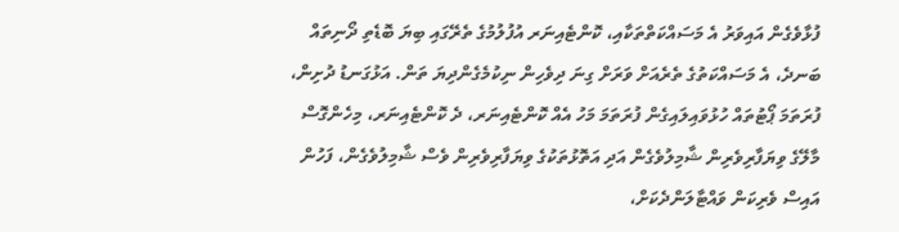ފުޅާވެގެން އައިވަރު އެ މަސައްކަތްތަކާއި، ކޮންޓެއިނަރ އުފުލުމުގެ ތެރޭގައި ބިޔަ ބޮޑެތި ދޯނިތައް ބަނދެ، އެ މަސައްކަތުގެ ތެރެއަށް ވަރަށް ގިނަ ދިވެހިން ނިކުމެގެންދިޔަ ތަން. އަޅުގަނޑު ދުށިން، ފުރަތަމަ ޕޯޓުތައް ހުޅުވައިލައިގެން ފުރަތަމަ މަހު އެއް ކޮންޓެއިނަރ، ދެ ކޮންޓެއިނަރ، މިހެންގޮސް މާލޭގެ ވިޔަފާރިވެރިން ޝާމިލުވެގެން އަދި އަތޮޅުތަކުގެ ވިޔަފާރިވެރިން ވެސް ޝާމިލުވެގެން، ފަހުން އައިސް ވެރިކަން ވައްޓާލަންދެކަށް،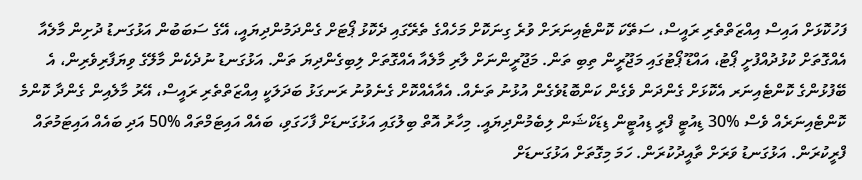ފަހުކޮޅަށް އައިސް އިއްޒަތްތެރި ރައީސް، ސަތޭކަ ކޮންޓެއިނަރަށް ވުރެ ގިނަކޮށް މަހެއްގެ ތެރޭގައި ދެކޮޅު ޕޯޓަށް ގެންދަމުންދިޔައީ، އޭގެ ސަބަބުން އަޅުގަނޑު ދުށިން މާލެއާ އެއްގޮތަށް ކުޅުދުއްފުށީ ޕޯޓު، އައްޑޫ ޕޯޓުގައި މަޖޫރީން ތިބި ތަން. މަޖޫރީންނަށް ލާރި މާލެއާ އެއްގޮތަށް ލިބިގެންދިޔަ ތަން. އަޅުގަނޑު ނުދެކެން މާލޭގެ ވިޔަފާރިވެރިން، އެ ބޭފުޅުންގެ ކޮންޓެއިނަރ އެކޮޅަށް ގެންދަން ވެގެން ކަންބޮޑުވެގެން އުޅުނު ތަނެއް. އެއާއެއްކޮށް ގެނެވުނު ރަނގަޅު ބަދަލަކީ އިއްޒަތްތެރި ރައީސް، އޭރު މާލެއިން ގެންދާ ކޮންމެ ކޮންޓެއިނަރެއް ވެސް %30 ޑިއުޓީ ފްރީ ޑިއުޓީން ޑިޑަކްޝަން ލިބެމުންދިޔައީ. މިހާރު އޮތް ބިލުގައި އަޅުގަނޑަށް ފާހަގަވި، ބައެއް އައިޓަމްތައް %50 އަދި ބައެއް އައިޓަމުތައް ފްރީކުރަން. އަޅުގަނޑު ވަރަށް ތާއީދުކުރަން. ހަމަ މިގޮތަށް އަޅުގަނޑަށް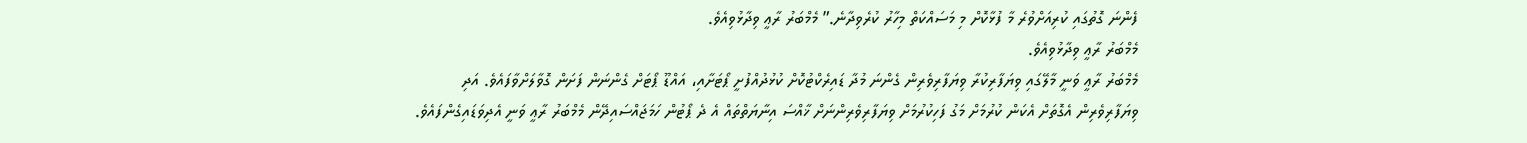ފެންނަ ގޮތުގައި ކުރިއަށްވުރެ މާ ފުޅާކޮށް މި މަސައްކަތް މިހާރު ކުރެވިދާނެ.” މެމްބަރު ރާޢީ ވިދާޅުވިއެވެ.
މެމްބަރު ރާޢީ ވިދާޅުވިއެވެ.
މެމްބަރު ރާޢީ ވަނީ މާލޭގައި ވިޔަފާރިކުރާ ވިޔަފާރިވެރިން ގެންނަ މުދާ ޑައިރެކްޓުކޮށް ކުޅުދުއްފުށީ ޕޯޓަށާއި، އައްޑޫ ޕޯޓަށް ގެންނަން ފަށަން ގޮވާލަށްވާފައެވެ. އަދި ވިޔަފާރިވެރިން އެގޮތަށް އެކަން ކުރުމަށް މަގު ފަހިކުރުމަށް ވިޔަފާރިވެރިންނަށް ޚާއްސަ އިނާޔަތްތައް އެ ދެ ޕޯޓުން ހަމަޖައްސައިދޭން މެމްބަރު ރާޢީ ވަނީ އެދިވަޑައިގެންފައެވެ.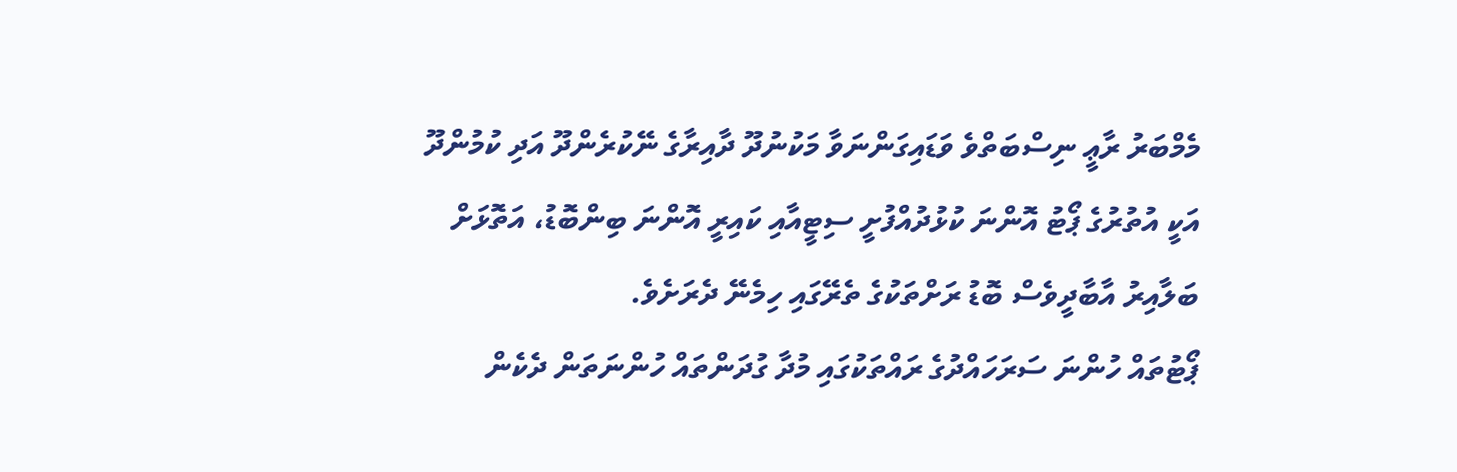މެމްބަރު ރާޢީ ނިސްބަތްވެ ވަޑައިގަންނަވާ މަކުނުދޫ ދާއިރާގެ ނޭކުރެންދޫ އަދި ކުމުންދޫ އަކީ އުތުރުގެ ޕޯޓު އޮންނަ ކުޅުދުއްފުށީ ސިޓީއާއި ކައިރީ އޮންނަ ބިންބޮޑު، އަތޮޅަށް ބަލާއިރު އާބާދީވެސް ބޮޑު ރަށްތަކުގެ ތެރޭގައި ހިމެނޭ ދެރަށެވެ.
ޕޯޓުތައް ހުންނަ ސަރަހައްދުގެ ރައްތަކުގައި މުދާ ގުދަންތައް ހުންނަތަން ދެކެން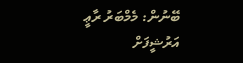ބޭނުން: މެމްބަރު ރާޢީ
އަރުޝީފަށް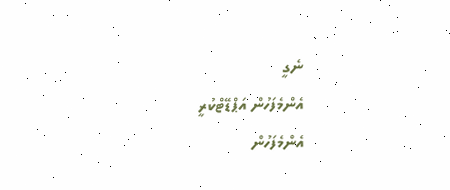ނެގީ
އެންމެފަހުން އަޕްޑޭޓްކުރީ
އެންމެފަހުން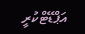އަޕްޑޭޓްކުރީ